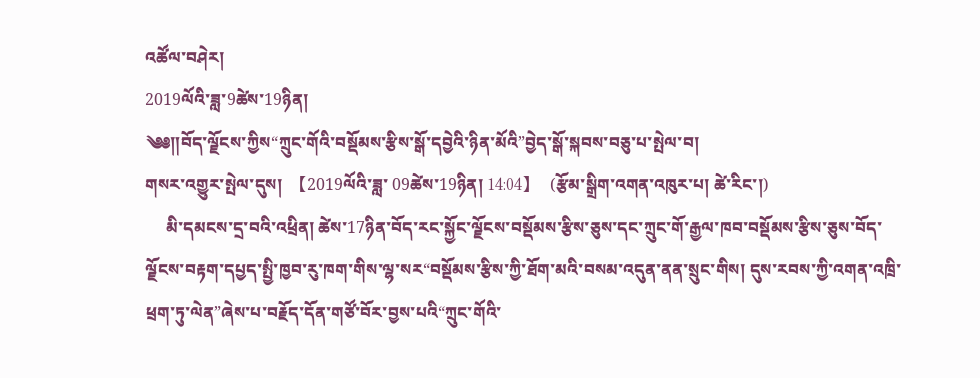འཚོལ་བཤེར།
2019ལོའི་ཟླ་9ཚེས་19ཉིན།
༄༅༎བོད་ལྗོངས་ཀྱིས“ཀྲུང་གོའི་བསྡོམས་རྩིས་སྒོ་དབྱེའི་ཉིན་མོའི”བྱེད་སྒོ་སྐབས་བཅུ་པ་སྤེལ་བ།
གསར་འགྱུར་སྤེལ་དུས།  【2019ལོའི་ཟླ་ 09ཚེས་19ཉིན། 14:04】   (རྩོམ་སྒྲིག་འགན་འཁུར་པ། ཚེ་རིང་།)
     མི་དམངས་དྲ་བའི་འཕྲིན། ཚེས་17ཉིན་བོད་རང་སྐྱོང་ལྗོངས་བསྡོམས་རྩིས་ཅུས་དང་ཀྲུང་གོ་རྒྱལ་ཁབ་བསྡོམས་རྩིས་ཅུས་བོད་ལྗོངས་བརྟག་དཔྱད་སྤྱི་ཁྱབ་རུ་ཁག་གིས་ལྷ་སར“བསྡོམས་རྩིས་ཀྱི་ཐོག་མའི་བསམ་འདུན་ནན་སྲུང་གིས། དུས་རབས་ཀྱི་འགན་འཁྲི་ཕྲག་ཏུ་ལེན”ཞེས་པ་བརྗོད་དོན་གཙོ་བོར་བྱས་པའི“ཀྲུང་གོའི་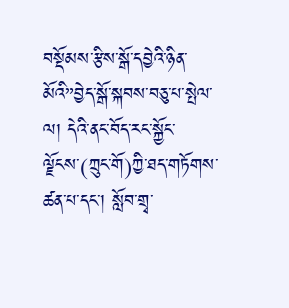བསྡོམས་རྩིས་སྒོ་དབྱེའི་ཉིན་མོའི”བྱེད་སྒོ་སྐབས་བཅུ་པ་སྤེལ་ལ། དེའི་ནང་བོད་རང་སྐྱོང་ལྗོངས་(ཀྲུང་གོ)ཀྱི་ཐད་གཏོགས་ཚན་པ་དང་། སློབ་གྲྭ་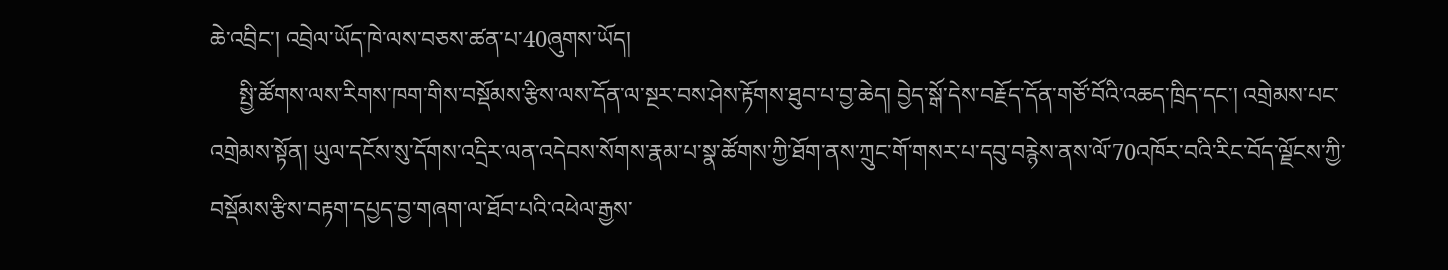ཆེ་འབྲིང་། འབྲེལ་ཡོད་ཁེ་ལས་བཅས་ཚན་པ་40ཞུགས་ཡོད།
     སྤྱི་ཚོགས་ལས་རིགས་ཁག་གིས་བསྡོམས་རྩིས་ལས་དོན་ལ་སྔར་བས་ཤེས་རྟོགས་ཐུབ་པ་བྱ་ཆེད། བྱེད་སྒོ་དེས་བརྗོད་དོན་གཙོ་བོའི་འཆད་ཁྲིད་དང་། འགྲེམས་པང་འགྲེམས་སྟོན། ཡུལ་དངོས་སུ་དོགས་འདྲིར་ལན་འདེབས་སོགས་རྣམ་པ་སྣ་ཚོགས་ཀྱི་ཐོག་ནས་ཀྲུང་གོ་གསར་པ་དབུ་བརྙེས་ནས་ལོ་70འཁོར་བའི་རིང་བོད་ལྗོངས་ཀྱི་བསྡོམས་རྩིས་བརྟག་དཔྱད་བྱ་གཞག་ལ་ཐོབ་པའི་འཕེལ་རྒྱས་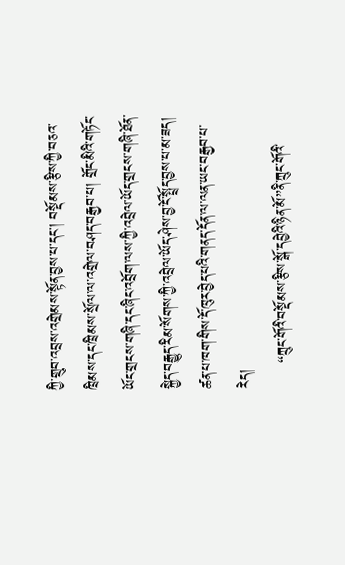ཀྱི་གྲུབ་འབྲས་འགྲེམས་སྟོན་བྱས་པ་དང་། བསྡོམས་རྩིས་ཀྱི་བཅའ་ཁྲིམས་དང་ཁྲིམས་སྲོལ་ལ་འགྲེལ་བཤད་བརྒྱབ་པ། གྲོང་མིའི་གཏོང་ཡོང་གྲངས་གཞི་དང་ཞིང་འབྲོག་ལས་ཀྱི་འབྲེལ་ཡོད་གྲངས་གཞི་ཐོན་སྐྱེད་བརྒྱུད་རིམ་སོགས་ཀྱི་འབྲེལ་ཡོད་ཤེས་བྱ་ངོ་སྤྲོད་བྱས་པ་མ་ཟད། ཚན་པ་ཁག་གིས་དོ་ཁུར་བྱེད་པའི་གནད་དོན་ལ་ལན་ཡང་བརྒྱབ་པ་རེད།
     “ཀྲུང་གོའི་བསྡོམས་རྩིས་སྒོ་དབྱེའི་ཉིན་མོ”ནི་ཀྲུང་གོའི་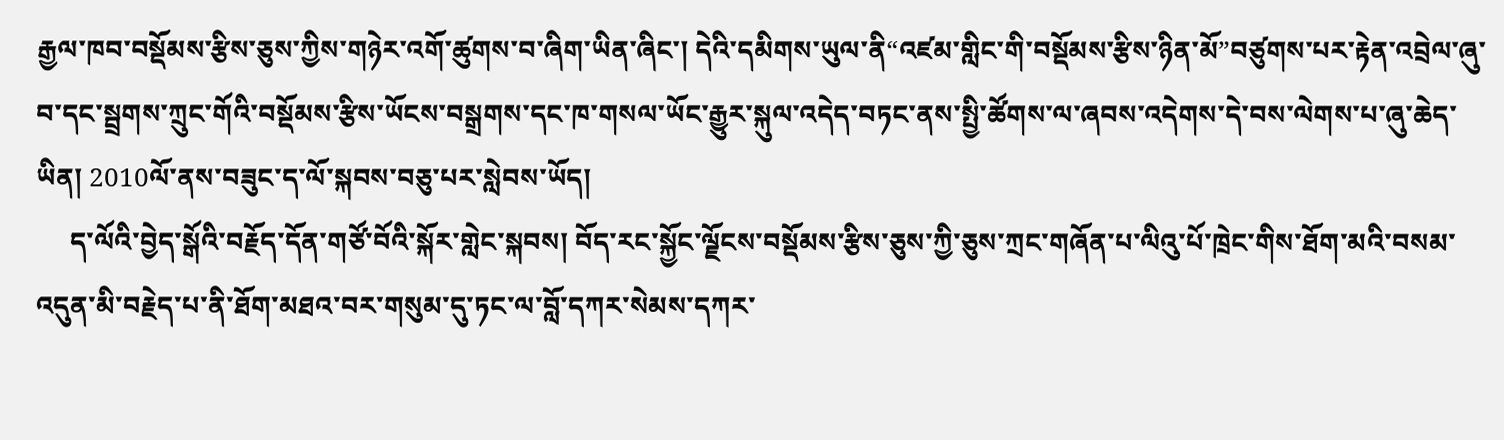རྒྱལ་ཁབ་བསྡོམས་རྩིས་ཅུས་ཀྱིས་གཉེར་འགོ་ཚུགས་བ་ཞིག་ཡིན་ཞིང་། དེའི་དམིགས་ཡུལ་ནི“འཛམ་གླིང་གི་བསྡོམས་རྩིས་ཉིན་མོ”བཙུགས་པར་རྟེན་འབྲེལ་ཞུ་བ་དང་སྦྲགས་ཀྲུང་གོའི་བསྡོམས་རྩིས་ཡོངས་བསྒྲགས་དང་ཁ་གསལ་ཡོང་རྒྱུར་སྐུལ་འདེད་བཏང་ནས་སྤྱི་ཚོགས་ལ་ཞབས་འདེགས་དེ་བས་ལེགས་པ་ཞུ་ཆེད་ཡིན། 2010ལོ་ནས་བཟུང་ད་ལོ་སྐབས་བཅུ་པར་སླེབས་ཡོད།
     ད་ལོའི་བྱེད་སྒོའི་བརྗོད་དོན་གཙོ་བོའི་སྐོར་གླེང་སྐབས། བོད་རང་སྐྱོང་ལྗོངས་བསྡོམས་རྩིས་ཅུས་ཀྱི་ཅུས་ཀྲང་གཞོན་པ་ལིའུ་པོ་ཁྲེང་གིས་ཐོག་མའི་བསམ་འདུན་མི་བརྗེད་པ་ནི་ཐོག་མཐའ་བར་གསུམ་དུ་ཏང་ལ་བློ་དཀར་སེམས་དཀར་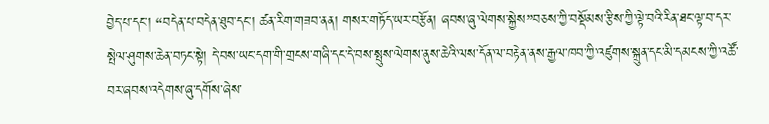བྱེད་པ་དང་། “བདེན་པ་བདེན་ཐུབ་དང་། ཚན་རིག་གཟབ་ནན། གསར་གཏོད་ཡར་བརྩོན། ཞབས་ཞུ་ལེགས་སྐྱེས”བཅས་ཀྱི་བསྡོམས་རྩིས་ཀྱི་ལྟེ་བའི་རིན་ཐང་ལྟ་བ་དར་སྤེལ་ཤུགས་ཆེན་བཏང་སྟེ། དེ་བས་ཡང་དག་གི་གྲངས་གཞི་དང་དེ་བས་སྤུས་ལེགས་ནུས་ཆེའི་ལས་དོན་ལ་བརྟེན་ནས་རྒྱལ་ཁབ་ཀྱི་འཛུགས་སྐྲུན་དང་མི་དམངས་ཀྱི་འཚོ་བར་ཞབས་འདེགས་ཞུ་དགོས་ཞེས་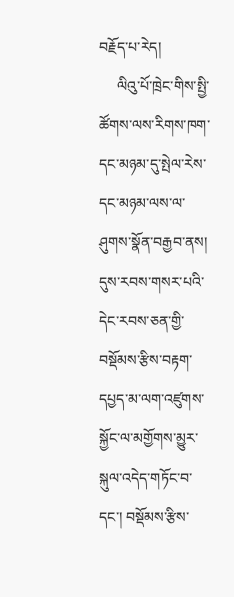བརྗོད་པ་རེད།
     ལིའུ་པོ་ཁྲེང་གིས་སྤྱི་ཚོགས་ལས་རིགས་ཁག་དང་མཉམ་དུ་སྤེལ་རེས་དང་མཉམ་ལས་ལ་ཤུགས་སྣོན་བརྒྱབ་ནས། དུས་རབས་གསར་པའི་དེང་རབས་ཅན་གྱི་བསྡོམས་རྩིས་བརྟག་དཔྱད་མ་ལག་འཛུགས་སྐྱོང་ལ་མགྱོགས་མྱུར་སྐུལ་འདེད་གཏོང་བ་དང་། བསྡོམས་རྩིས་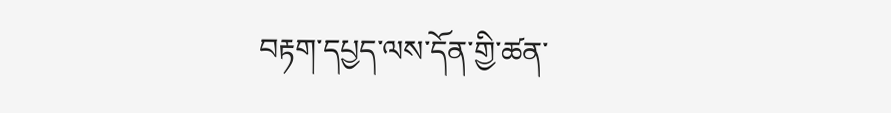བརྟག་དཔྱད་ལས་དོན་གྱི་ཚན་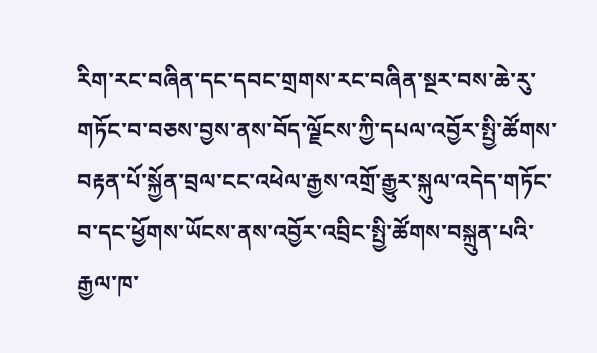རིག་རང་བཞིན་དང་དབང་གྲགས་རང་བཞིན་སྔར་བས་ཆེ་རུ་གཏོང་བ་བཅས་བྱས་ནས་བོད་ལྗོངས་ཀྱི་དཔལ་འབྱོར་སྤྱི་ཚོགས་བརྟན་པོ་སྐྱོན་བྲལ་ངང་འཕེལ་རྒྱས་འགྲོ་རྒྱུར་སྐུལ་འདེད་གཏོང་བ་དང་ཕྱོགས་ཡོངས་ནས་འབྱོར་འབྲིང་སྤྱི་ཚོགས་བསྐྲུན་པའི་རྒྱལ་ཁ་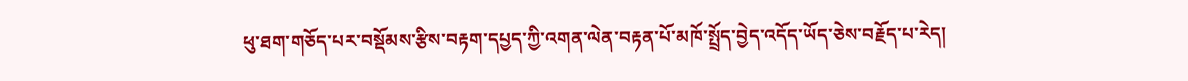ཕུ་ཐག་གཅོད་པར་བསྡོམས་རྩིས་བརྟག་དཔྱད་ཀྱི་འགན་ལེན་བརྟན་པོ་མཁོ་སྤྲོད་བྱེད་འདོད་ཡོད་ཅེས་བརྗོད་པ་རེད།